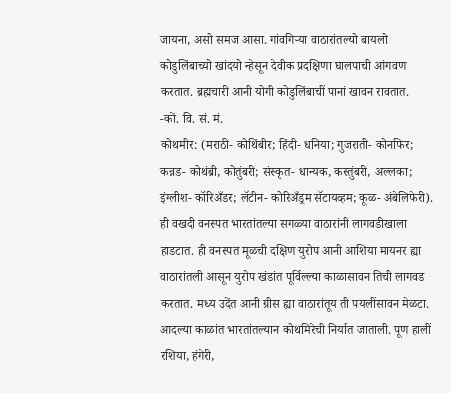जायना, असो समज आसा. गांवगिऱ्या वाठारांतल्यो बायलो कोडुलिंबाच्यो खांदयो न्हेसून देवीक प्रदक्षिणा घालपाची आंगवण करतात. ब्रह्मचारी आनी योगी कोडुलिंबाचीं पानां खावन रावतात.
-कों. वि. सं. मं.
कोथमीर: (मराठी- कोथिंबीर; हिंदी- धनिया; गुजराती- कोनफिर; कन्नड- कोथंब्री, कोतुंबरी; संस्कृत- धान्यक, कस्तुंबरी, अल्लका; इंग्लीश- कॉरिअँडर; लॅटीन- कोरिअँड्रम सॅटायव्हम; कूळ- अंबेलिफेरी). ही वखदी वनस्पत भारतांतल्या सगळ्या वाठारांनी लागवडीखाला हाडटात. ही वनस्पत मूळची दक्षिण युरोप आनी आशिया मायनर ह्या वाठारांतली आसून युरोप खंडांत पूर्विल्ल्या काळासावन तिची लागवड करतात. मध्य उदेंत आनी ग्रीस ह्या वाठारांतूय ती पयलींसावन मेळटा. आदल्या काळांत भारतांतल्यान कोथमिरेची निर्यात जाताली. पूण हालीं रशिया, हंगेरी,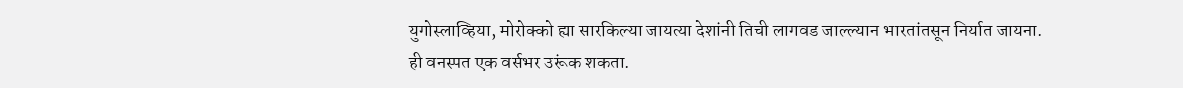युगोस्लाव्हिया, मोरोक्को ह्या सारकिल्या जायत्या देशांनी तिची लागवड जाल्ल्यान भारतांतसून निर्यात जायना.
ही वनस्पत एक वर्सभर उरूंक शकता.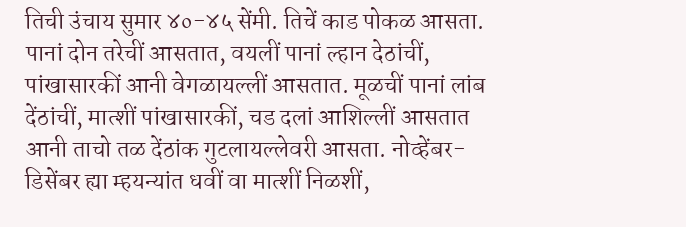तिची उंचाय सुमार ४०-४५ सेंमी. तिचें काड पोकळ आसता. पानां दोन तरेचीं आसतात, वयलीं पानां ल्हान देठांचीं, पांखासारकीं आनी वेगळायल्लीं आसतात. मूळचीं पानां लांब देंठांचीं, मात्शीं पांखासारकीं, चड दलां आशिल्लीं आसतात आनी ताचो तळ देंठांक गुटलायल्लेवरी आसता. नोव्हेंबर- डिसेंबर ह्या म्हयन्यांत धवीं वा मात्शीं निळशीं,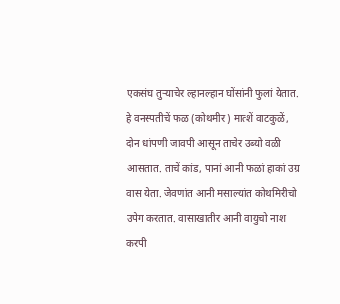एकसंघ तुऱ्याचेर ल्हानल्हान घोंसांनी फुलां येतात.
हे वनस्पतीचें फळ (कोथमीर) मात्शें वाटकुळें, दोन धांपणी जावपी आसून ताचेर उब्यो वळी आसतात. ताचें कांड, पानां आनी फळां हाकां उग्र वास येता. जेवणांत आनी मसाल्यांत कोथमिरीचो उपेग करतात. वासाखातीर आनी वायुचो नाश करपी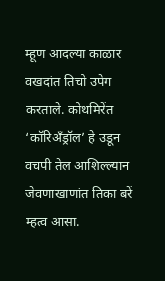म्हूण आदल्या काळार वखदांत तिचो उपेग करताले. कोथमिरेंत ‘कॉरिअँड्रॉल’ हे उडून वचपी तेल आशिल्ल्यान जेवणाखाणांत तिका बरें म्हत्व आसा.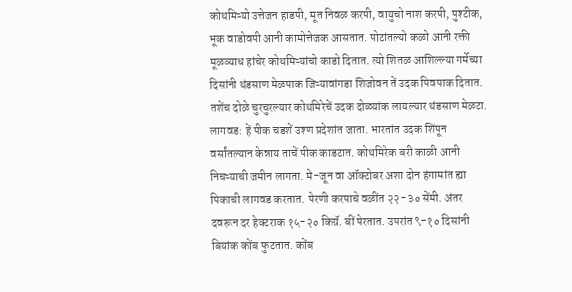कोथमिऱ्यो उत्तेजन हाडपी, मूत निवळ करपी, वायुचो नाश करपी, पुश्टीक, भूक वाडोवपी आनी कामोत्तेजक आसतात. पोटांतल्यो कळो आनी रक्ती मूळव्याध हांचेर कोथमिऱ्यांचो काडो दितात. त्यो शितळ आशिल्ल्या गर्मेच्या दिसांनी थंडसाण मेळपाक जिऱ्यावांगडा शिजोवन तें उदक पिवपाक दितात. तशेंच दोळे चुरचुरल्यार कोथमिरेचें उदक दोळ्यांक लायल्यार थंडसाण मेळटा.
लागवड: हें पीक चडशें उश्ण प्रदेशांत जाता. भारतांत उदक शिंपून वर्सांतल्यान केन्नाय ताचें पीक काडटात. कोथमिरेक बरी काळी आनी निचऱ्याची जमीन लागता. मे-जून वा ऑक्टोबर अशा दोन हंगामांत ह्या पिकाची लागवड करतात. पेरणी करपाचे वळींत २२-३० सेंमी. अंतर दवरून दर हेक्टराक १५-२० किग्रॅ. बीं पेरतात. उपरांत ९-१० दिसांनी बियांक कोंब फुटतात. कोंब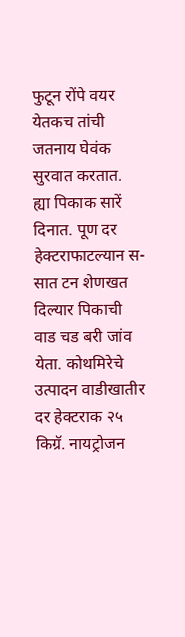फुटून रोंपे वयर येतकच तांची जतनाय घेवंक सुरवात करतात.
ह्या पिकाक सारें दिनात. पूण दर हेक्टराफाटल्यान स-सात टन शेणखत दिल्यार पिकाची वाड चड बरी जांव येता. कोथमिरेचे उत्पादन वाडीखातीर दर हेक्टराक २५ किग्रॅ. नायट्रोजन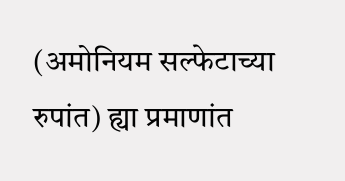(अमोनियम सल्फेटाच्या रुपांत) ह्या प्रमाणांत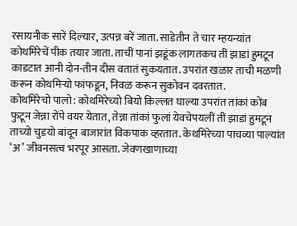रसायनीक सारें दिल्यार, उत्पन्न बरें जाता. साडेतीन ते चार म्हयन्यांत कोथमिरेचें पीक तयार जाता. ताचीं पानां झडूंक लागतकच तीं झाडां हुमटून काडटात आनी दोन-तीन दीस वतातं सुकयतात. उपरांत खळार ताची मळणी करून कोथमिऱ्यो फांफडून, निवळ करून सुकोवन दवरतात.
कोथमिरेचो पालो: कोथमिरेच्यो बियो किल्लत घाल्या उपरांत तांकां कोंब फुटून जेन्ना रोंपे वयर येतात, तेन्ना तांकां फुलां येवचेपयलीं तीं झाडां हुमटून ताच्यो चुडयो बांदून बाजारांत विकपाक व्हरतात. केथमिरेच्या पाचव्या पाल्यांत ‘अ’ जीवनसत्व भरपूर आसता. जेवणखाणाच्या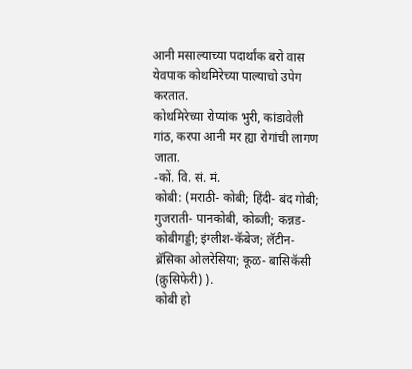आनी मसाल्याच्या पदार्थांक बरो वास येवपाक कोथमिरेच्या पाल्याचो उपेग करतात.
कोथमिरेच्या रोप्यांक भुरी, कांडावेली गांठ, करपा आनी मर ह्या रोगांची लागण जाता.
-कों. वि. सं. मं.
कोबी: (मराठी- कोबी; हिंदी- बंद गोबी; गुजराती- पानकोबी, कोब्जी; कन्नड- कोबीगड्डी; इंग्लीश-कॅबेज; लॅटीन-ब्रॅसिका ओलरेसिया; कूळ- बासिकॅसी (क्रुसिफेरी) ).
कोबी हो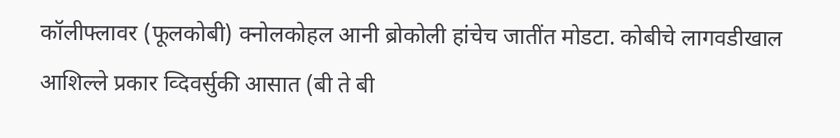कॉलीफ्लावर (फूलकोबी) क्नोलकोहल आनी ब्रोकोली हांचेच जातींत मोडटा. कोबीचे लागवडीखाल आशिल्ले प्रकार व्दिवर्सुकी आसात (बी ते बी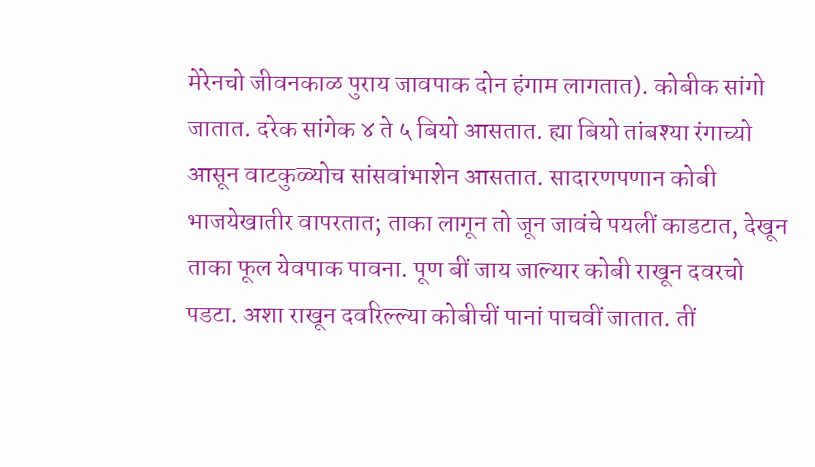मेरेनचो जीवनकाळ पुराय जावपाक दोन हंगाम लागतात). कोबीक सांगो जातात. दरेक सांगेक ४ ते ५ बियो आसतात. ह्या बियो तांबश्या रंगाच्यो आसून वाटकुळ्योच सांसवांभाशेन आसतात. सादारणपणान कोबी भाजयेखातीर वापरतात; ताका लागून तो जून जावंचे पयलीं काडटात, देखून ताका फूल येवपाक पावना. पूण बीं जाय जाल्यार कोबी राखून दवरचो पडटा. अशा राखून दवरिल्ल्या कोबीचीं पानां पाचवीं जातात. तीं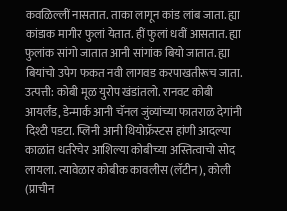कवळिल्लीं नासतात. ताका लागून कांड लांब जाता. ह्या कांडाक मागीर फुलां येतात. हीं फुलां धवीं आसतात. ह्या फुलांक सांगो जातात आनी सांगांक बियो जातात. ह्या बियांचो उपेग फकत नवी लागवड करपाखतीरूच जाता.
उत्पत्ती: कोबी मूळ युरोप खंडांतलो. रानवट कोबी आयर्लंड, डेन्मार्क आनी चॅनल जुंव्यांच्या फातराळ देगांनी दिश्टी पडटा. प्लिनी आनी थियोफ्रॅस्टस हांणी आदल्या काळांत धर्तरेचेर आशिल्या कोबीच्या अस्तित्वाचो सोद लायला. त्यावेळार कोबीक कावलीस (लॅटीन), कोली (प्राचीन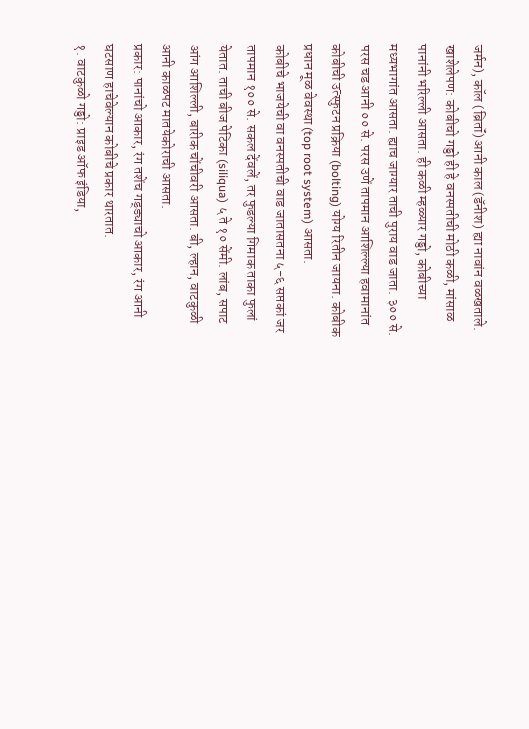जर्मन), कॉल (ब्रितॉं) आनी काल (डॅनीश) ह्या नावांन वळखताले.
खाशेलेपण: कोबीचो गड्डो ही हे वनस्पतीची मोठी कळी, मांसाळ पानांनी भरिल्ली आसता. ही कळी म्हळ्यार गड्डो, कोबीच्या मध्यभागांत आसता. ह्याच जाग्यार ताची पुराय वाड जाता. ३०० से. परस चड आनी ०० से. परस उणें तापमान आशिल्ल्या हवामानांत कोबीची उत्स्फुटन प्रक्रिया (bolting) योग्य रितीन जायना. कोबीक प्रधान मूळ वेवस्था (top root system) आसता.
कोबीचे भाजयेची वा वनस्पतीची वाड जातासतना ५-६ सप्तकां जर तापमान १०० से. सकल देंवलें, तर फुडल्या गिमाक ताका फुलां येतात. ताची बीज पेटिका (siliqua) ५ ते १० सेंमी. लांब, सपाट आंग आशिल्ली, बारीक चोंचीवरी आसता. बी, ल्हान, वाटकुळी आनी काळपट मातयेकोराची आसता.
प्रकार: पानांचो आकार, रंग तशेंच गड्ड्याचो आकार, रंग आनी घटसाण हाचेवेल्यान कोबीचे प्रकार थारतात.
१. वाटकुळो गड्डो: प्राइड ऑफ इंडिया,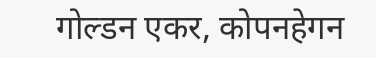गोल्डन एकर, कोपनहेगन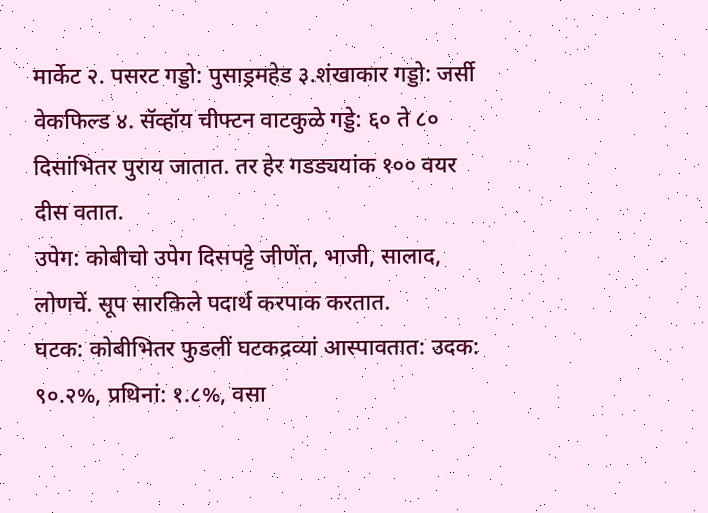मार्केट २. पसरट गड्डो: पुसाड्रमहेड ३.शंखाकार गड्डो: जर्सी वेकफिल्ड ४. सॅव्हॉय चीफ्टन वाटकुळे गड्डे: ६० ते ८० दिसांभितर पुराय जातात. तर हेर गडड्ययांक १०० वयर दीस वतात.
उपेग: कोबीचो उपेग दिसपट्टे जीणेंत, भाजी, सालाद, लोणचें. सूप सारकिले पदार्थ करपाक करतात.
घटक: कोबीभितर फुडलीं घटकद्रव्यां आस्पावतात: उदक: ९०.२%, प्रथिनां: १.८%, वसा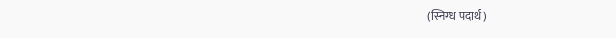(स्निग्ध पदार्थ)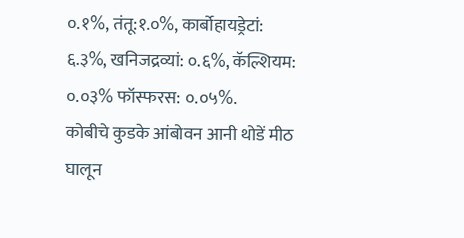०.१%, तंतू:१.०%, कार्बोहायड्रेटां: ६.३%, खनिजद्रव्यां: ०.६%, कॅल्शियम: ०.०३% फॉस्फरस: ०.०५%.
कोबीचे कुडके आंबोवन आनी थोडें मीठ घालून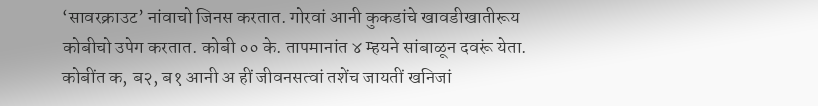‘सावरक्राउट’ नांवाचो जिनस करतात. गोरवां आनी कुकडांचे खावडीखातीरूय कोबीचो उपेग करतात. कोबी ०० के. तापमानांत ४ म्हयने सांबाळून दवरूं येता. कोबींत क, ब२, ब१ आनी अ हीं जीवनसत्वां तशेंच जायतीं खनिजां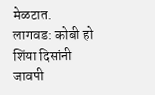मेळटात.
लागवड: कोबी हो शिंया दिसांनी जावपी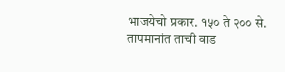भाजयेचो प्रकार. १५० ते २०० से. तापमानांत ताची वाड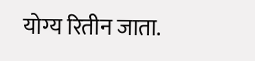योग्य रितीन जाता.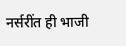नर्सरींत ही भाजी